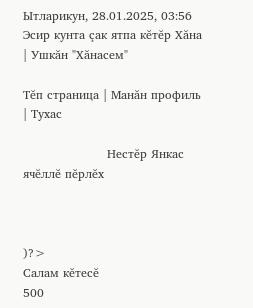Ытларикун, 28.01.2025, 03:56
Эсир кунта çак ятпа кĕтĕр Хăна | Ушкăн "Хăнасем"

Тĕп страница | Манăн профиль | Тухас

                     Нестĕр Янкас ячĕллĕ пĕрлĕх



)?>
Салам кĕтесĕ
500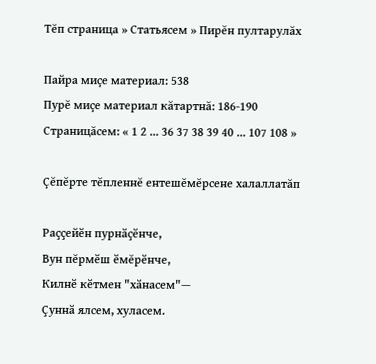Тĕп страница » Статьясем » Пирĕн пултарулăх

Пайра миçе материал: 538
Пурĕ миçе материал кăтартнă: 186-190
Страницăсем: « 1 2 ... 36 37 38 39 40 ... 107 108 »

Çĕпĕрте тĕпленнĕ ентешĕмĕрсене халаллатăп

Раҫҫейӗн пурнӑҫӗнче,
Вун пĕрмӗш ӗмĕрӗнче,
Килнӗ кӗтмен "хӑнасем"—
Ҫуннӑ ялсем, хуласем.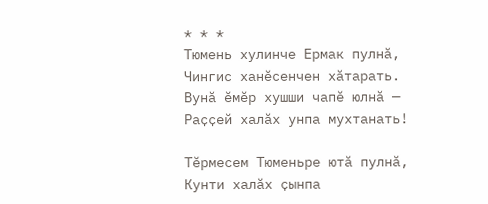* * *
Тюмень хулинче Ермак пулнӑ,
Чингис ханӗсенчен хӑтарать.
Вунӑ ӗмӗр хушши чапӗ юлнӑ —
Раҫҫей халӑх унпа мухтанать!

Тӗрмесем Тюменьре ютӑ пулнӑ,
Кунти халӑх ҫынпа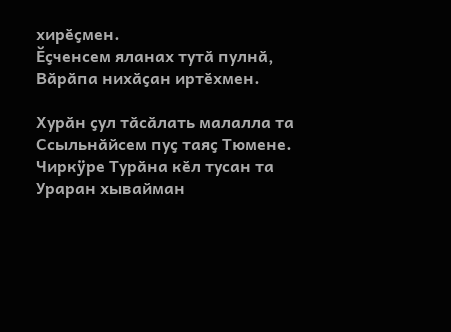хирӗҫмен.
Ӗҫченсем яланах тутӑ пулнӑ,
Вӑрӑпа нихӑҫан иртӗхмен.

Хурӑн ҫул тӑсӑлать малалла та
Ссыльнӑйсем пуҫ таяҫ Тюмене.
Чиркÿре Турӑна кӗл тусан та
Ураран хывайман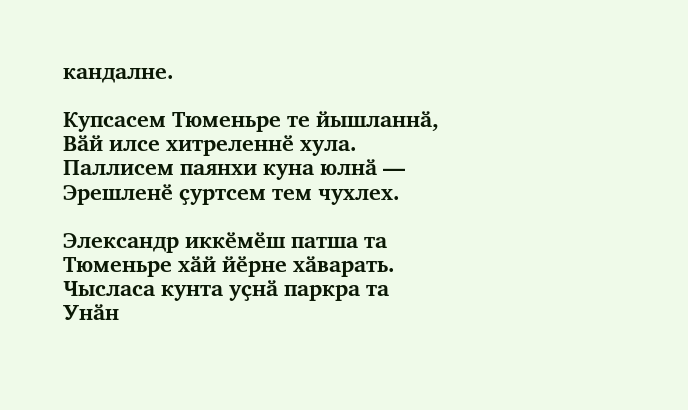кандалне.

Купсасем Тюменьре те йышланнӑ,
Вӑй илсе хитреленнӗ хула.
Паллисем паянхи куна юлнӑ —
Эрешленӗ ҫуртсем тем чухлех.

Элександр иккӗмӗш патша та
Тюменьре хӑй йӗрне хӑварать.
Чысласа кунта уҫнӑ паркра та
Унӑн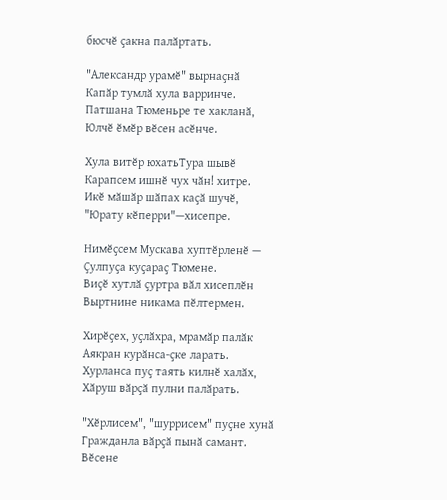бюсчӗ ҫакна палӑртать.

"Александр урамӗ" вырнаҫнӑ
Капӑр тумлӑ хула варринче.
Патшана Тюменьре те хакланӑ,
Юлчӗ ӗмӗр вӗсен асӗнче.

Хула витӗр юхатьТура шывӗ
Карапсем ишнӗ чух чӑн! хитре.
Икӗ мӑшӑр шӑпах каҫӑ шучӗ,
"Юрату кӗперри"—хисепре.

Нимӗҫсем Мускава хуптӗрленӗ —
Ҫулпуҫа куҫараҫ Тюмене.
Виҫӗ хутлӑ ҫуртра вӑл хисеплӗн
Выртнине никама пӗлтермен.

Хирӗҫех, уҫлӑхра, мрамӑр палӑк
Аякран курӑнса-ҫке ларать.
Хурланса пуҫ таять килнӗ халӑх,
Хӑруш вӑрҫӑ пулни палӑрать.

"Хӗрлисем", "шуррисем" пуҫне хунӑ
Гражданла вӑрҫӑ пынӑ самант.
Вӗсене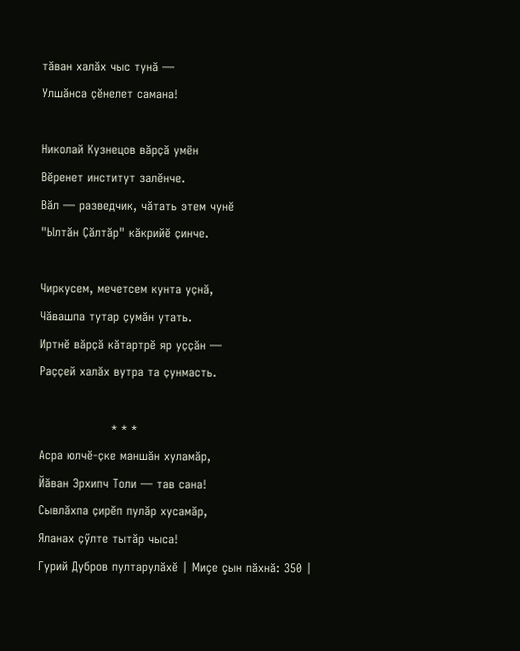тӑван халӑх чыс тунӑ —
Улшӑнса ҫӗнелет самана!

Николай Кузнецов вӑрҫӑ умён
Вӗренет институт залӗнче.
Вӑл — разведчик, чӑтать этем чунӗ
"Ылтӑн Ҫӑлтӑр" кӑкрийӗ ҫинче.

Чиркусем, мечетсем кунта уҫнӑ,
Чӑвашпа тутар ҫумӑн утать.
Иртнӗ вӑрҫӑ кӑтартрӗ яр уҫҫӑн —
Раҫҫей халӑх вутра та ҫунмасть.

                  * * *
Асра юлчӗ-ҫке маншӑн хуламӑр,
Йӑван Эрхипч Толи — тав сана!
Сывлӑхпа ҫирӗп пулӑр хусамӑр,
Яланах ҫӳлте тытӑр чыса!
Гурий Дубров пултарулăхĕ | Миçе çын пăхнă: 350 |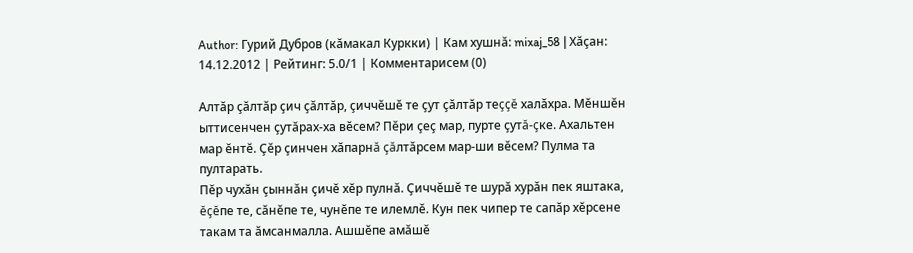Author: Гурий Дубров (кăмакал Куркки) | Кам хушнă: mixaj_58 | Хăçан: 14.12.2012 | Рейтинг: 5.0/1 | Комментарисем (0)

Алтăр çăлтăр çич çăлтăр, çиччĕшĕ те çут çăлтăр теççĕ халăхра. Мĕншĕн ыттисенчен çутăрах-ха вĕсем? Пĕри çеç мар, пурте çутă-çке. Ахальтен мар ĕнтĕ. Çĕр çинчен хăпарнă çăлтăрсем мар-ши вĕсем? Пулма та пултарать.
Пĕр чухăн çыннăн çичĕ хĕр пулнă. Çиччĕшĕ те шурă хурăн пек яштака, ĕçĕпе те, сăнĕпе те, чунĕпе те илемлĕ. Кун пек чипер те сапăр хĕрсене такам та ăмсанмалла. Ашшĕпе амăшĕ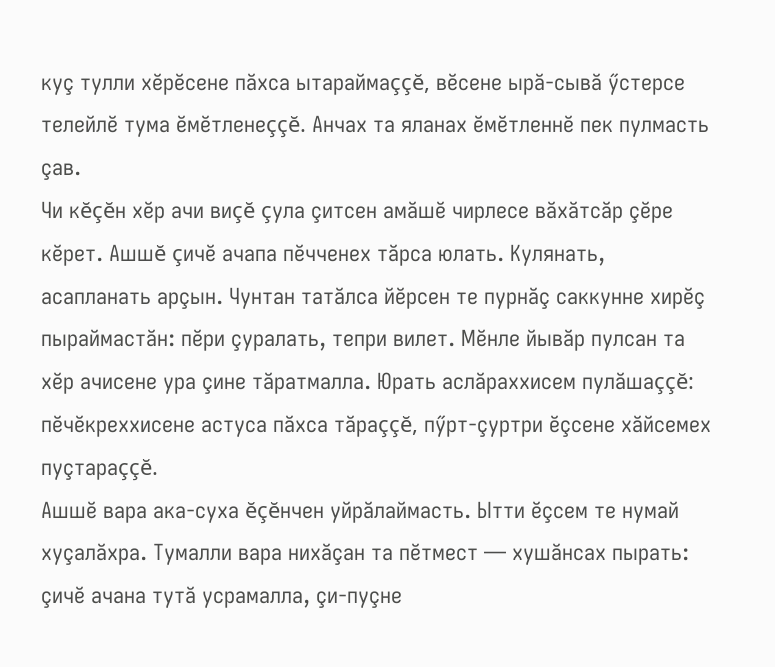куç тулли хĕрĕсене пăхса ытараймаççĕ, вĕсене ырă-сывă ӳстерсе телейлĕ тума ĕмĕтленеççĕ. Анчах та яланах ĕмĕтленнĕ пек пулмасть çав.
Чи кĕçĕн хĕр ачи виçĕ çула çитсен амăшĕ чирлесе вăхăтсăр çĕре кĕрет. Ашшĕ çичĕ ачапа пĕчченех тăрса юлать. Кулянать, асапланать арçын. Чунтан татăлса йĕрсен те пурнăç саккунне хирĕç пыраймастăн: пĕри çуралать, тепри вилет. Мĕнле йывăр пулсан та хĕр ачисене ура çине тăратмалла. Юрать аслăраххисем пулăшаççĕ: пĕчĕкреххисене астуса пăхса тăраççĕ, пӳрт-çуртри ĕçсене хăйсемех пуçтараççĕ.
Ашшĕ вара ака-суха ĕçĕнчен уйрăлаймасть. Ытти ĕçсем те нумай хуçалăхра. Тумалли вара нихăçан та пĕтмест — хушăнсах пырать: çичĕ ачана тутă усрамалла, çи-пуçне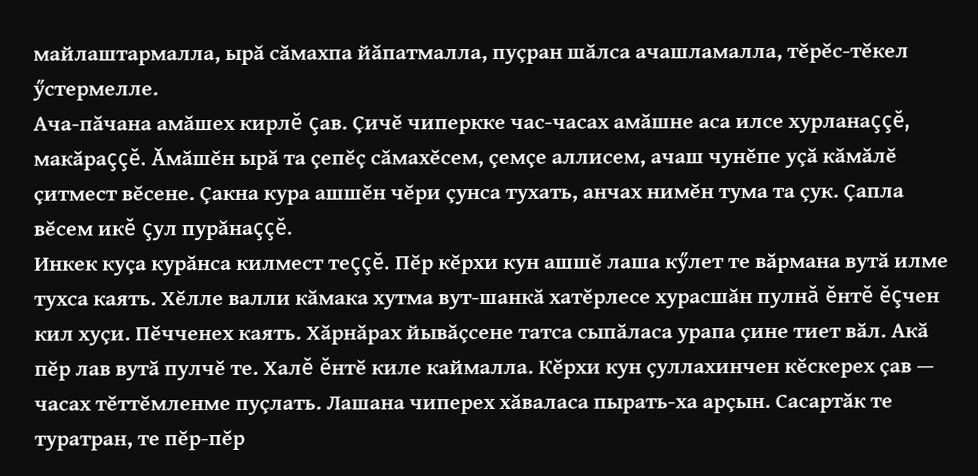майлаштармалла, ырă сăмахпа йăпатмалла, пуçран шăлса ачашламалла, тĕрĕс-тĕкел ӳстермелле.
Ача-пăчана амăшех кирлĕ çав. Çичĕ чиперкке час-часах амăшне аса илсе хурланаççĕ, макăраççĕ. Ăмăшĕн ырă та çепĕç сăмахĕсем, çемçе аллисем, ачаш чунĕпе уçă кăмăлĕ çитмест вĕсене. Çакна кура ашшĕн чĕри çунса тухать, анчах нимĕн тума та çук. Çапла вĕсем икĕ çул пурăнаççĕ.
Инкек куçа курăнса килмест теççĕ. Пĕр кĕрхи кун ашшĕ лаша кӳлет те вăрмана вутă илме тухса каять. Хĕлле валли кăмака хутма вут-шанкă хатĕрлесе хурасшăн пулнă ĕнтĕ ĕçчен кил хуçи. Пĕчченех каять. Хăрнăрах йывăçсене татса сыпăласа урапа çине тиет вăл. Акă пĕр лав вутă пулчĕ те. Халĕ ĕнтĕ киле каймалла. Кĕрхи кун çуллахинчен кĕскерех çав — часах тĕттĕмленме пуçлать. Лашана чиперех хăваласа пырать-ха арçын. Сасартăк те туратран, те пĕр-пĕр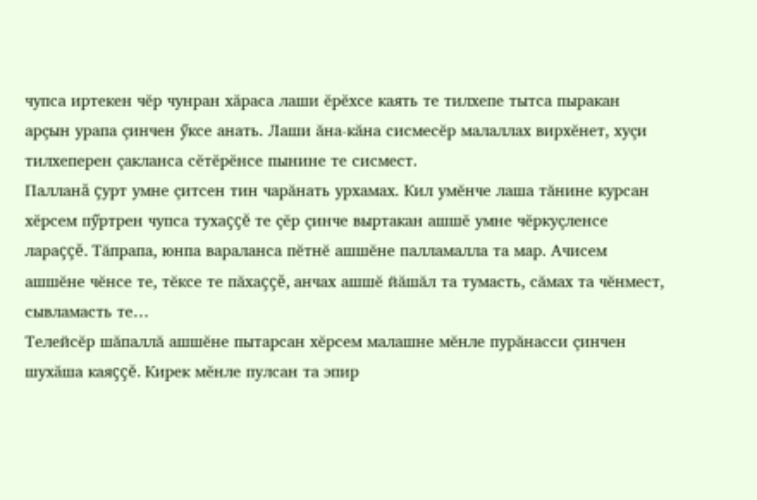чупса иртекен чĕр чунран хăраса лаши ĕрĕхсе каять те тилхепе тытса пыракан арçын урапа çинчен ӳксе анать. Лаши ăна-кăна сисмесĕр малаллах вирхĕнет, хуçи тилхеперен çакланса сĕтĕрĕнсе пынине те сисмест.
Палланă çурт умне çитсен тин чарăнать урхамах. Кил умĕнче лаша тăнине курсан хĕрсем пӳртрен чупса тухаççĕ те çĕр çинче выртакан ашшĕ умне чĕркуçленсе лараççĕ. Тăпрапа, юнпа вараланса пĕтнĕ ашшĕне палламалла та мар. Ачисем ашшĕне чĕнсе те, тĕксе те пăхаççĕ, анчах ашшĕ йăшăл та тумасть, сăмах та чĕнмест, сывламасть те…
Телейсĕр шăпаллă ашшĕне пытарсан хĕрсем малашне мĕнле пурăнасси çинчен шухăша каяççĕ. Кирек мĕнле пулсан та эпир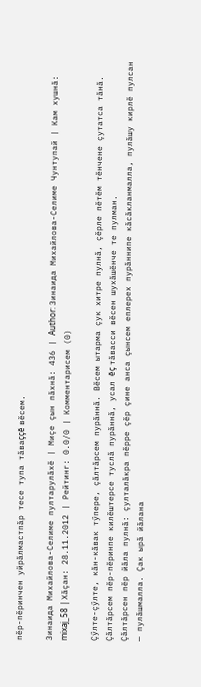пĕр-пĕринчен уйрăлмастпăр тесе тупа тăваççĕ вĕсем.

Зинаида Михайлова-Селиме пултарулăхĕ | Миçе çын пăхнă: 436 | Author: Зинаида Михайлова-Селиме Чунтупай | Кам хушнă: mixaj_58 | Хăçан: 28.11.2012 | Рейтинг: 0.0/0 | Комментарисем (0)

Çӳлте-çӳлте, кăн-кăвак тӳпере, çăлтăрсем пурăннă. Вĕсем ытарма çук хитре пулнă, çĕрле пĕтĕм тĕнчене çутатса тăнă. Çăлтăрсем пĕр-пĕринпе килĕштерсе туслă пурăннă, усал ĕç тăвасси вĕсен шухăшĕнче те пулман.
Çăлтăрсен пĕр йăла пулнă: çулталăкра пĕрре çĕр çине анса çынсем еплерех пурăннипе кăсăкланмалла, пулăшу кирлĕ пулсан — пулăшмалла. Çак ырă йăлана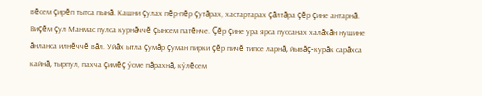вĕсем çирĕп тытса пынă. Кашни çулах пĕр-пĕр çутăрах, хастартарах çăлтăра çĕр çине антарнă.
Виçĕм çул Манмас пулса курнăччĕ çынсем патĕнче. Çĕр çине ура ярса пуссанах халăхăн нушине ăнланса илнĕччĕ вăл. Уйăх ытла çумăр çуман пирки çĕр пичĕ типсе ларнă, йывăç-курăк сарăхса кайнă, тырпул, пахча çимĕç ӳсме пăрахнă, кӳлĕсем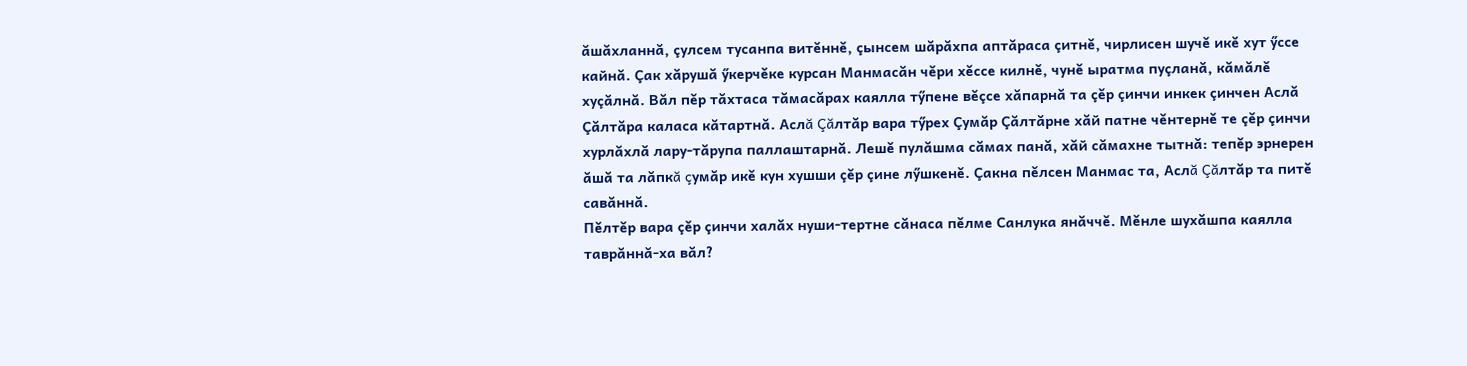ăшăхланнă, çулсем тусанпа витĕннĕ, çынсем шăрăхпа аптăраса çитнĕ, чирлисен шучĕ икĕ хут ӳссе кайнă. Çак хăрушă ӳкерчĕке курсан Манмасăн чĕри хĕссе килнĕ, чунĕ ыратма пуçланă, кăмăлĕ хуçăлнă. Вăл пĕр тăхтаса тăмасăрах каялла тӳпене вĕçсе хăпарнă та çĕр çинчи инкек çинчен Аслă Çăлтăра каласа кăтартнă. Аслă Çăлтăр вара тӳрех Çумăр Çăлтăрне хăй патне чĕнтернĕ те çĕр çинчи хурлăхлă лару-тăрупа паллаштарнă. Лешĕ пулăшма сăмах панă, хăй сăмахне тытнă: тепĕр эрнерен ăшă та лăпкă çумăр икĕ кун хушши çĕр çине лӳшкенĕ. Çакна пĕлсен Манмас та, Аслă Çăлтăр та питĕ савăннă.
Пĕлтĕр вара çĕр çинчи халăх нуши-тертне сăнаса пĕлме Санлука янăччĕ. Мĕнле шухăшпа каялла таврăннă-ха вăл?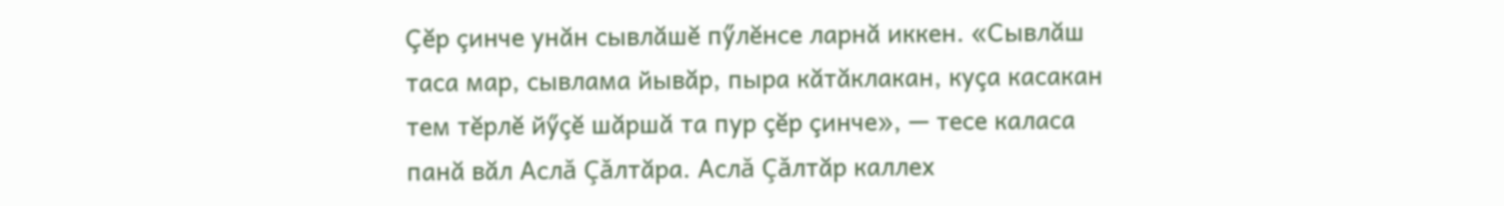Çĕр çинче унăн сывлăшĕ пӳлĕнсе ларнă иккен. «Сывлăш таса мар, сывлама йывăр, пыра кăтăклакан, куçа касакан тем тĕрлĕ йӳçĕ шăршă та пур çĕр çинче», — тесе каласа панă вăл Аслă Çăлтăра. Аслă Çăлтăр каллех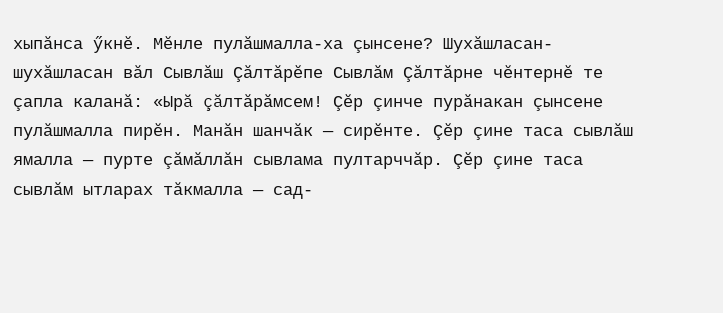хыпăнса ӳкнĕ. Мĕнле пулăшмалла-ха çынсене? Шухăшласан-шухăшласан вăл Сывлăш Çăлтăрĕпе Сывлăм Çăлтăрне чĕнтернĕ те çапла каланă: «Ырă çăлтăрăмсем! Çĕр çинче пурăнакан çынсене пулăшмалла пирĕн. Манăн шанчăк — сирĕнте. Çĕр çине таса сывлăш ямалла — пурте çăмăллăн сывлама пултарччăр. Çĕр çине таса сывлăм ытларах тăкмалла — сад-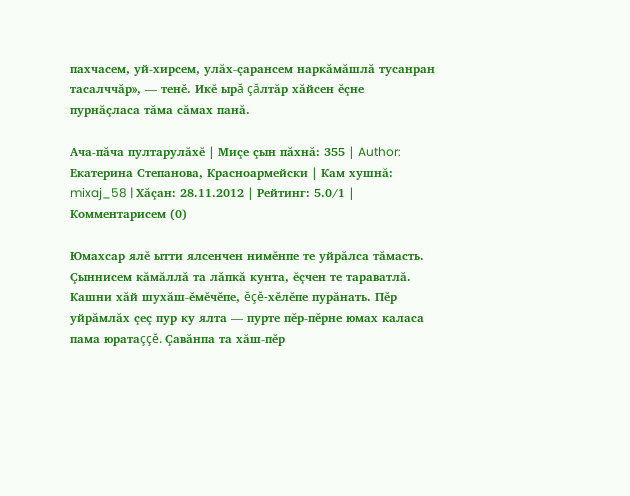пахчасем, уй-хирсем, улăх-çарансем наркăмăшлă тусанран тасалччăр», — тенĕ. Икĕ ырă çăлтăр хăйсен ĕçне пурнăçласа тăма сăмах панă.

Ача-пăча пултарулăхĕ | Миçе çын пăхнă: 355 | Author: Екатерина Степанова, Красноармейски | Кам хушнă: mixaj_58 | Хăçан: 28.11.2012 | Рейтинг: 5.0/1 | Комментарисем (0)

Юмахсар ялĕ ытти ялсенчен нимĕнпе те уйрăлса тăмасть. Çыннисем кăмăллă та лăпкă кунта, ĕçчен те тараватлă. Кашни хăй шухăш-ĕмĕчĕпе, ĕçĕ-хĕлĕпе пурăнать. Пĕр уйрăмлăх çеç пур ку ялта — пурте пĕр-пĕрне юмах каласа пама юратаççĕ. Çавăнпа та хăш-пĕр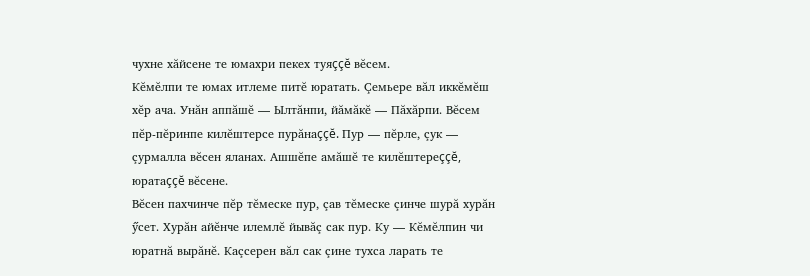чухне хăйсене те юмахри пекех туяççĕ вĕсем.
Кĕмĕлпи те юмах итлеме питĕ юратать. Çемьере вăл иккĕмĕш хĕр ача. Унăн аппăшĕ — Ылтăнпи, йăмăкĕ — Пăхăрпи. Вĕсем пĕр-пĕринпе килĕштерсе пурăнаççĕ. Пур — пĕрле, çук — çурмалла вĕсен яланах. Ашшĕпе амăшĕ те килĕштереççĕ, юратаççĕ вĕсене.
Вĕсен пахчинче пĕр тĕмеске пур, çав тĕмеске çинче шурă хурăн ӳсет. Хурăн айĕнче илемлĕ йывăç сак пур. Ку — Кĕмĕлпин чи юратнă вырăнĕ. Каçсерен вăл сак çине тухса ларать те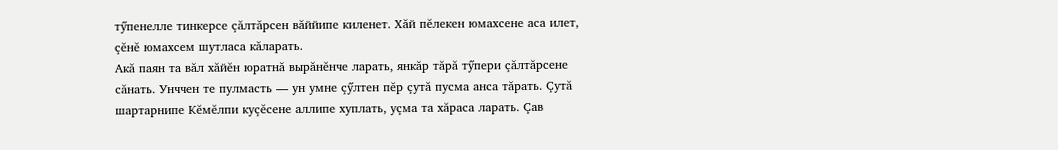тӳпенелле тинкерсе çăлтăрсен вăййипе киленет. Хăй пĕлекен юмахсене аса илет, çĕнĕ юмахсем шутласа кăларать.
Акă паян та вăл хăйĕн юратнă вырăнĕнче ларать, янкăр тăрă тӳпери çăлтăрсене сăнать. Унччен те пулмасть — ун умне çӳлтен пĕр çутă пусма анса тăрать. Çутă шартарнипе Кĕмĕлпи куçĕсене аллипе хуплать, уçма та хăраса ларать. Çав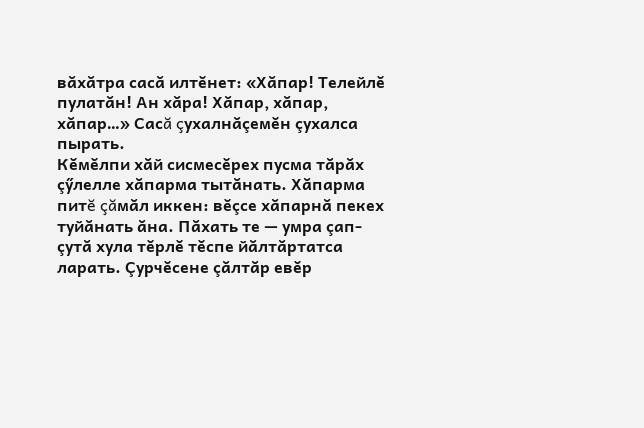вăхăтра сасă илтĕнет: «Хăпар! Телейлĕ пулатăн! Ан хăра! Хăпар, хăпар, хăпар…» Сасă çухалнăçемĕн çухалса пырать.
Кĕмĕлпи хăй сисмесĕрех пусма тăрăх çӳлелле хăпарма тытăнать. Хăпарма питĕ çăмăл иккен: вĕçсе хăпарнă пекех туйăнать ăна. Пăхать те — умра çап-çутă хула тĕрлĕ тĕспе йăлтăртатса ларать. Çурчĕсене çăлтăр евĕр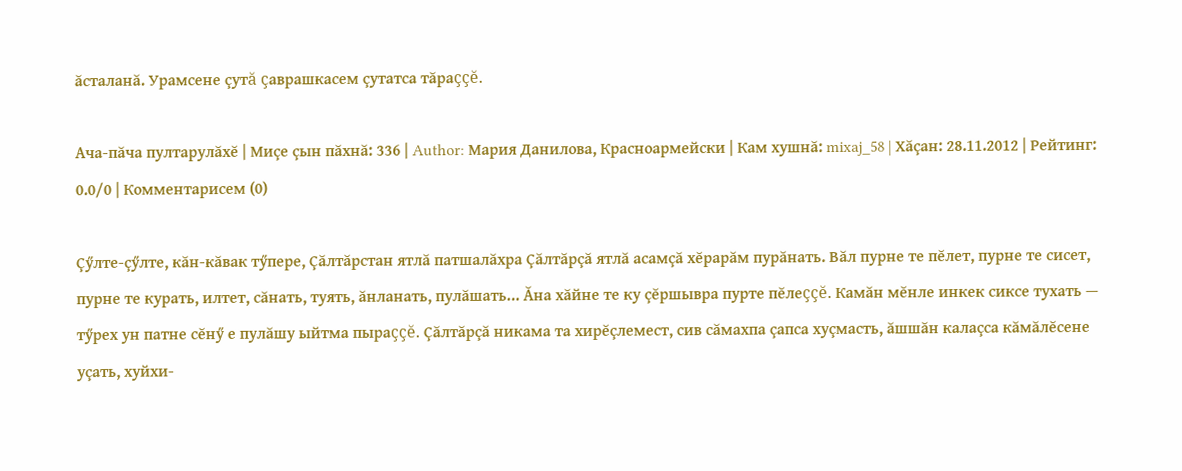ăсталанă. Урамсене çутă çаврашкасем çутатса тăраççĕ.

Ача-пăча пултарулăхĕ | Миçе çын пăхнă: 336 | Author: Мария Данилова, Красноармейски | Кам хушнă: mixaj_58 | Хăçан: 28.11.2012 | Рейтинг: 0.0/0 | Комментарисем (0)

Çӳлте-çӳлте, кăн-кăвак тӳпере, Çăлтăрстан ятлă патшалăхра Çăлтăрçă ятлă асамçă хĕрарăм пурăнать. Вăл пурне те пĕлет, пурне те сисет, пурне те курать, илтет, сăнать, туять, ăнланать, пулăшать… Ăна хăйне те ку çĕршывра пурте пĕлеççĕ. Камăн мĕнле инкек сиксе тухать — тӳрех ун патне сĕнӳ е пулăшу ыйтма пыраççĕ. Çăлтăрçă никама та хирĕçлемест, сив сăмахпа çапса хуçмасть, ăшшăн калаçса кăмăлĕсене уçать, хуйхи-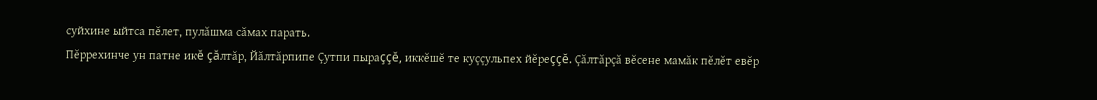суйхине ыйтса пĕлет, пулăшма сăмах парать.
Пĕррехинче ун патне икĕ çăлтăр, Йăлтăрпипе Çутпи пыраççĕ, иккĕшĕ те куççульпех йĕреççĕ. Çăлтăрçă вĕсене мамăк пĕлĕт евĕр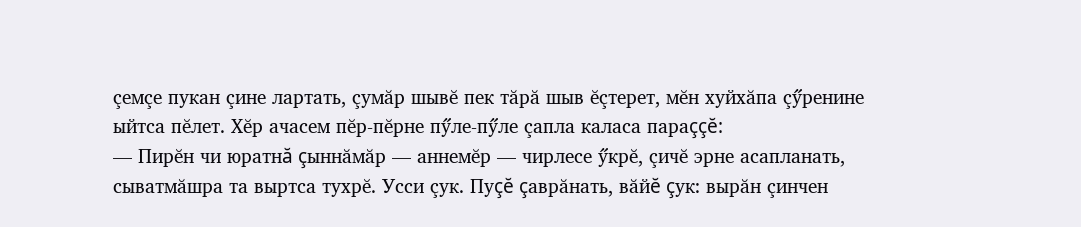çемçе пукан çине лартать, çумăр шывĕ пек тăрă шыв ĕçтерет, мĕн хуйхăпа çӳренине ыйтса пĕлет. Хĕр ачасем пĕр-пĕрне пӳле-пӳле çапла каласа параççĕ:
— Пирĕн чи юратнă çыннăмăр — аннемĕр — чирлесе ӳкрĕ, çичĕ эрне асапланать, сыватмăшра та выртса тухрĕ. Усси çук. Пуçĕ çаврăнать, вăйĕ çук: вырăн çинчен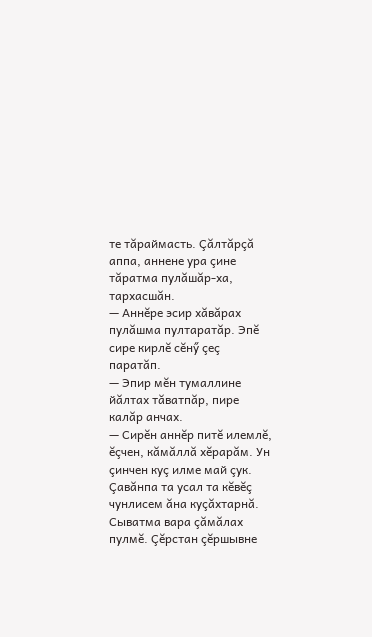те тăраймасть. Çăлтăрçă аппа, аннене ура çине тăратма пулăшăр-ха, тархасшăн.
— Аннĕре эсир хăвăрах пулăшма пултаратăр. Эпĕ сире кирлĕ сĕнӳ çеç паратăп.
— Эпир мĕн тумаллине йăлтах тăватпăр, пире калăр анчах.
— Сирĕн аннĕр питĕ илемлĕ, ĕçчен, кăмăллă хĕрарăм. Ун çинчен куç илме май çук. Çавăнпа та усал та кĕвĕç чунлисем ăна куçăхтарнă. Сыватма вара çăмăлах пулмĕ. Çĕрстан çĕршывне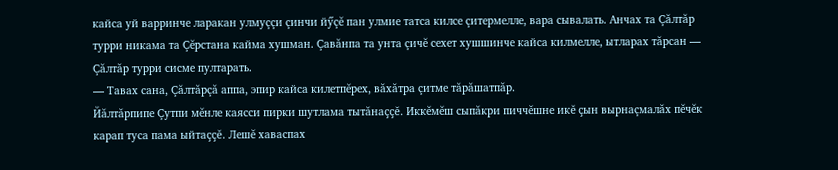кайса уй варринче ларакан улмуççи çинчи йӳçĕ пан улмие татса килсе çитермелле, вара сывалать. Анчах та Çăлтăр турри никама та Çĕрстана кайма хушман. Çавăнпа та унта çичĕ сехет хушшинче кайса килмелле, ытларах тăрсан — Çăлтăр турри сисме пултарать.
— Тавах сана, Çăлтăрçă аппа, эпир кайса килетпĕрех, вăхăтра çитме тăрăшатпăр.
Йăлтăрпипе Çутпи мĕнле каясси пирки шутлама тытăнаççĕ. Иккĕмĕш сыпăкри пиччĕшне икĕ çын вырнаçмалăх пĕчĕк карап туса пама ыйтаççĕ. Лешĕ хаваспах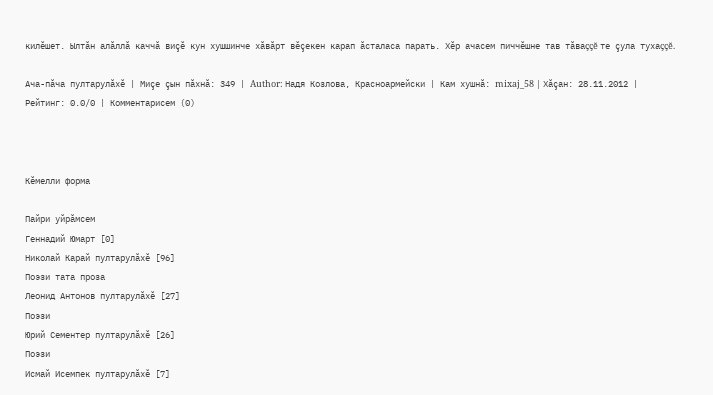килĕшет. Ылтăн алăллă каччă виçĕ кун хушшинче хăвăрт вĕçекен карап ăсталаса парать. Хĕр ачасем пиччĕшне тав тăваççĕ те çула тухаççĕ.

Ача-пăча пултарулăхĕ | Миçе çын пăхнă: 349 | Author: Надя Козлова, Красноармейски | Кам хушнă: mixaj_58 | Хăçан: 28.11.2012 | Рейтинг: 0.0/0 | Комментарисем (0)



Кĕмелли форма

Пайри уйрăмсем
Геннадий Юмарт [0]
Николай Карай пултарулăхĕ [96]
Поэзи тата проза
Леонид Антонов пултарулăхĕ [27]
Поэзи
Юрий Сементер пултарулăхĕ [26]
Поэзи
Исмай Исемпек пултарулăхĕ [7]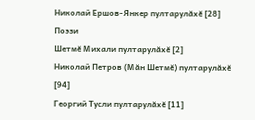Николай Ершов-Янкер пултарулăхĕ [28]
Поэзи
Шетмĕ Михали пултарулăхĕ [2]
Николай Петров (Мăн Шетмĕ) пултарулăхĕ [94]
Георгий Тусли пултарулăхĕ [11]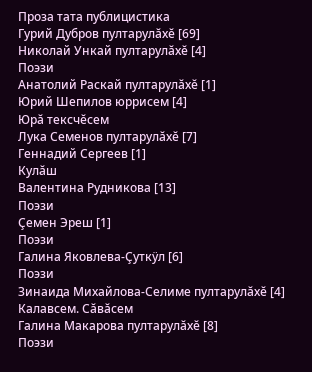Проза тата публицистика
Гурий Дубров пултарулăхĕ [69]
Николай Ункай пултарулăхĕ [4]
Поэзи
Анатолий Раскай пултарулăхĕ [1]
Юрий Шепилов юррисем [4]
Юрă тексчĕсем
Лука Семенов пултарулăхĕ [7]
Геннадий Сергеев [1]
Кулăш
Валентина Рудникова [13]
Поэзи
Çемен Эреш [1]
Поэзи
Галина Яковлева-Çуткÿл [6]
Поэзи
Зинаида Михайлова-Селиме пултарулăхĕ [4]
Калавсем. Сăвăсем
Галина Макарова пултарулăхĕ [8]
Поэзи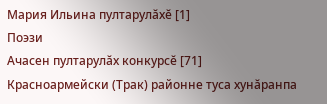Мария Ильина пултарулăхĕ [1]
Поэзи
Ачасен пултарулăх конкурсĕ [71]
Красноармейски (Трак) районне туса хунăранпа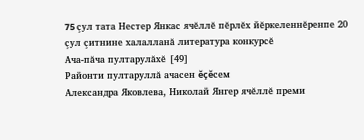75 çул тата Нестер Янкас ячĕллĕ пĕрлĕх йĕркеленнĕренпе 20 çул çитнине халалланă литература конкурсĕ
Ача-пăча пултарулăхĕ [49]
Районти пултаруллă ачасен ĕçĕсем
Александра Яковлева, Николай Янгер ячĕллĕ преми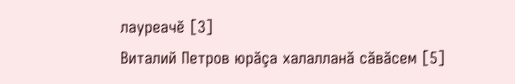лауреачĕ [3]
Виталий Петров юрăçа халалланă сăвăсем [5]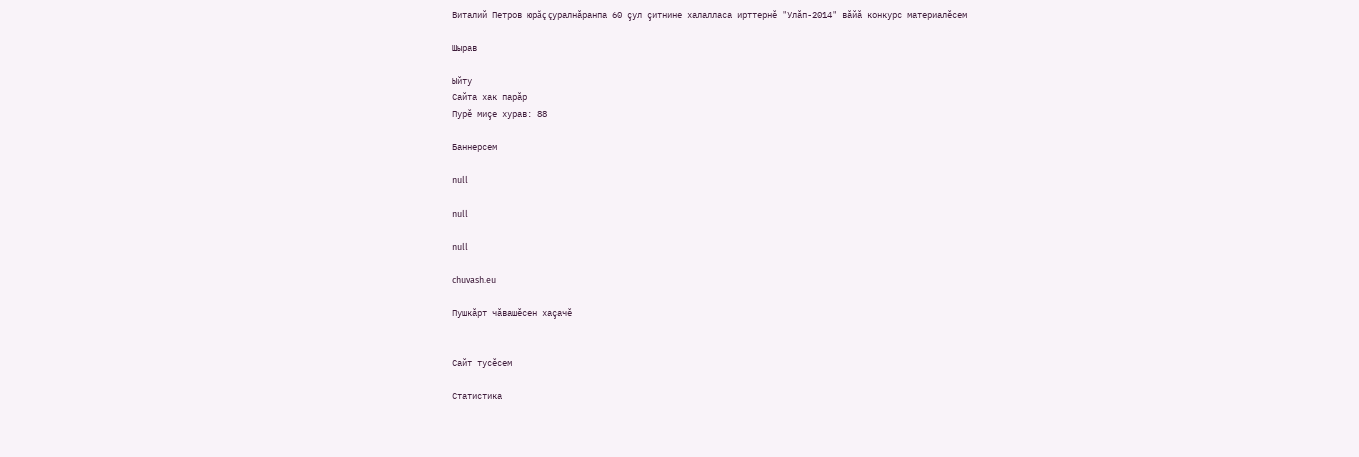Виталий Петров юрăç çуралнăранпа 60 çул çитнине халалласа ирттернĕ "Улăп-2014" вăйă конкурс материалĕсем

Шырав

Ыйту
Cайта хак парăр
Пурĕ миçе хурав: 88

Баннерсем

null

null

null

chuvash.eu

Пушкăрт чăвашĕсен хаçачĕ


Сайт тусĕсем

Статистика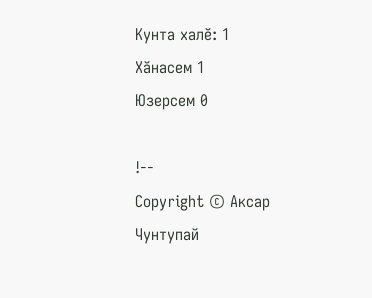Кунта халĕ: 1
Хăнасем 1
Юзерсем 0

!--
Copyright © Аксар Чунтупай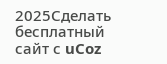2025Сделать бесплатный сайт с uCoz